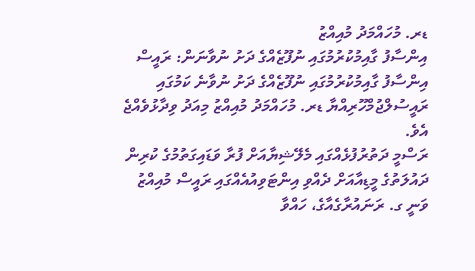ޑރ. މުހައްމަދު މުއިއްޒު
އިންސާފު ގާއިމުކުރުމުގައި ނުފޫޒެއްގެ ދަށު ނުވާނަން: ރައީސް
އިންސާފު ގާއިމުކުރުމުގައި ނުފޫޒެއްގެ ދަށު ނުވާނެ ކަމުގައި ރައީސުލްޖުމްހޫރިއްޔާ ޑރ. މުހައްމަދު މުއިއްޒު މިއަދު ވިދާޅުވެއްޖެ އެވެ.
ރަސްމީ ދަތުރުފުޅެއްގައި މެލޭޝިޔާއަށް ފުރާ ވަޑައިގަތުމުގެ ކުރިން ދައުލަތުގެ މީޑިއާއަށް ދެއްވި އިންޓަވިއުއެއްގައި ރައީސް މުއިއްޒު ވަނީ ގ. ރަނައުރާގެއާގެ، ހައްވާ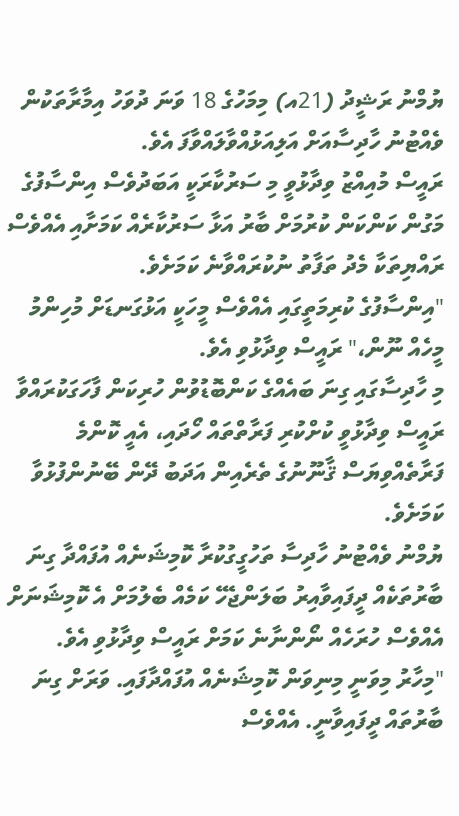ޔުމްނު ރަޝީދު (21އ) މިމަހުގެ 18 ވަނަ ދުވަހު އިމާރާތަކުން ވެއްޓުނު ހާދިސާއަށް އަލިއަޅުއްވާލައްވާފަ އެވެ.
ރައީސް މުއިއްޒު ވިދާޅުވީ މި ސަރުކާރަކީ އަބަދުވެސް އިންސާފުގެ މަގުން ކަންކަން ކުރުމަށް ބާރު އަޅާ ސަރުކާރެއް ކަމަށާއި އެއްވެސް ރައްޔިތަކާ މެދު ތަފާތު ނުކުރައްވާނެ ކަމަށެވެ.
"އިންސާފުގެ ކުރިމަތީގައި އެއްވެސް މީހަކީ އަޅުގަނޑަށް މުހިންމު މީހެއް ނޫން،" ރައީސް ވިދާޅުވި އެވެ.
މި ހާދިސާގައި ގިނަ ބައެއްގެ ކަންބޮޑުވުން ހުރިކަން ފާހަގަކުރައްވާ ރައީސް ވިދާޅުވީ ކުށްކުރި ފަރާތްތައް ހޯދައި، އެއީ ކޮންމެ ފަރާތެއްވިޔަސް ޤާނޫނުގެ ތެރެއިން އަދަބު ދޭން ބޭނުންފުޅުވާ ކަމަށެވެ.
ޔުމްނު ވެއްޓުނު ހާދިސާ ތަހުގީގުކުރާ ކޮމިޝަނެއް އުފައްދާ ގިނަ ބާރުތަކެއް ދީފައިވާއިރު ބަލަންޖެހޭ ކަމެއް ބެލުމަށް އެ ކޮމިޝަނަށް އެއްވެސް ހުރަހެއް ނޯންނާނެ ކަމަށް ރައީސް ވިދާޅުވި އެވެ.
"މިހާރު މިވަނީ މިނިވަން ކޮމިޝަނެއް އުފައްދާފައި. ވަރަށް ގިނަ ބާރުތައް ދީފައިވާނީ. އެއްވެސް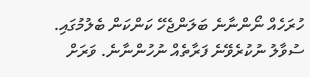ހުރަހެއް ނޯންނާނެ ބަލަންޖެހޭ ކަންކަން ބެލުމުގައި. ސުވާލު ނުކުރެވޭނެ ފަރާތެއް ނުހުންނާނެ. ވަރަށް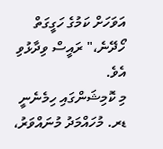އަވަހަށް ކަމުގެ ހަގީގަތް ހޯދޭނެ،" ރައީސް ވިދާޅުވި އެވެ.
މި ކޮމިޝަންގައި ހިމެނެނީ ޑރ. މުހައްމަދު މުނައްވަރު،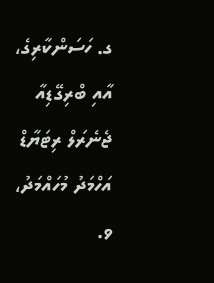ގ. ހަސަންކާރިގެ، އާއި ބްރިގޭޑިއާ ޖެނެރަލް ރިޓަޔާޑް އަހްމަދު މުހައްމަދު، ވ.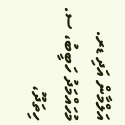އަލްމާން އަދި ޑރ. މުހައްމަދު ހަބީބު، ސ. ހިތަދޫ،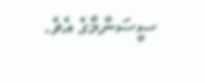ސީސަންމާގެ އެވެ.